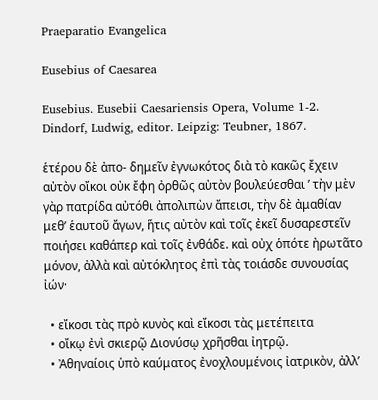Praeparatio Evangelica

Eusebius of Caesarea

Eusebius. Eusebii Caesariensis Opera, Volume 1-2. Dindorf, Ludwig, editor. Leipzig: Teubner, 1867.

ἑτέρου δὲ ἀπο- δημεῖν ἐγνωκότος διὰ τὸ κακῶς ἔχειν αὐτὸν οἴκοι οὐκ ἔφη ὀρθῶς αὐτὸν βουλεύεσθαι ’ τὴν μὲν γὰρ πατρίδα αὐτόθι ἀπολιπὼν ἄπεισι, τὴν δὲ ἀμαθίαν μεθ’ ἑαυτοῦ ἄγων, ἥτις αὐτὸν καὶ τοῖς ἐκεῖ δυσαρεστεῖν ποιήσει καθάπερ καὶ τοῖς ἐνθάδε. καὶ οὐχ ὁπότε ἠρωτᾶτο μόνον, ἀλλὰ καὶ αὐτόκλητος ἐπὶ τὰς τοιάσδε συνουσίας ἰών·

  • εἴκοσι τὰς πρὸ κυνὸς καὶ εἴκοσι τὰς μετέπειτα
  • οἴκῳ ἐνὶ σκιερῷ Διονύσῳ χρῆσθαι ἰητρῷ.
  • Ἀθηναίοις ὑπὸ καύματος ἐνοχλουμένοις ἰατρικὸν, ἀλλ’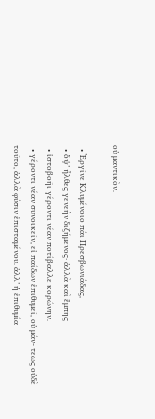οὐ μαντικὸν.

  • Ἐργῖνε Κλυμένοιο πάι Πρεσβωνιάδας,
  • ὄψ’ ἦλθες γενεὴν διζήμενος· ἀλλὰ καὶ ἔμπης
  • ἱστοβοῆι γέροντι νέαν ποτίβαλλε κορώνην.
  • γέροντι νέαν συνοικεῖν, εἰ παίδων ἐπιθυμεῖ, οὐ μάν- τεως οὐδὲ τοῦτο, ἀλλὰ φύσιν ἐπισταμένου. ἀλλ’ ἡ ἐπιθυμία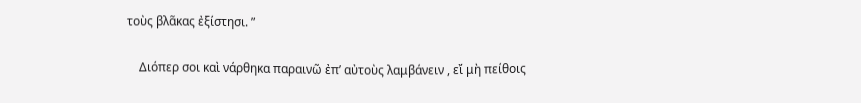τοὺς βλᾶκας ἐξίστησι. ”

    Διόπερ σοι καὶ νάρθηκα παραινῶ ἐπ’ αὐτοὺς λαμβάνειν , εἴ μὴ πείθοις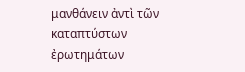μανθάνειν ἀντὶ τῶν καταπτύστων ἐρωτημάτων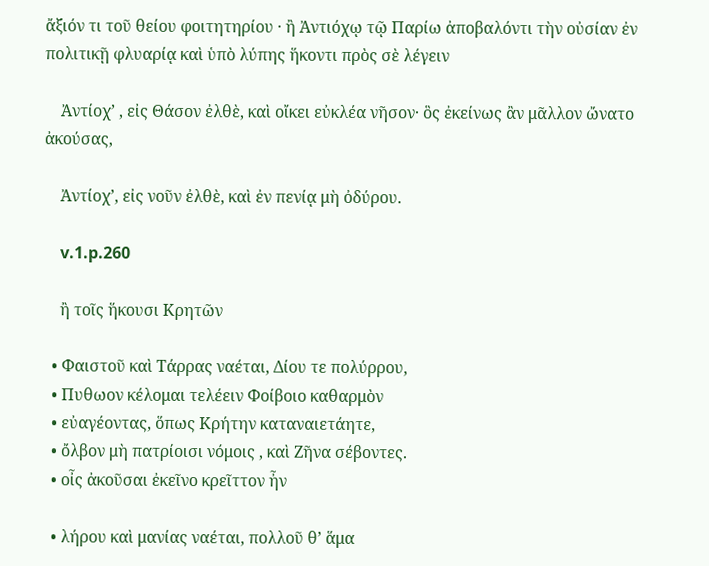ἄξιόν τι τοῦ θείου φοιτητηρίου · ἢ Ἀντιόχῳ τῷ Παρίω ἀποβαλόντι τὴν οὐσίαν ἐν πολιτικῇ φλυαρίᾳ καὶ ὑπὸ λύπης ἥκοντι πρὸς σὲ λέγειν

    Ἀντίοχ’ , εἰς Θάσον ἐλθὲ, καὶ οἴκει εὐκλέα νῆσον· ὃς ἐκείνως ἂν μᾶλλον ὤνατο ἀκούσας,

    Ἀντίοχ’, εἰς νοῦν ἐλθὲ, καὶ ἐν πενίᾳ μὴ ὀδύρου.

    v.1.p.260

    ἢ τοῖς ἥκουσι Κρητῶν

  • Φαιστοῦ καὶ Τάρρας ναέται, Δίου τε πολύρρου,
  • Πυθωον κέλομαι τελέειν Φοίβοιο καθαρμὸν
  • εὐαγέοντας, ὅπως Κρήτην καταναιετάητε,
  • ὄλβον μὴ πατρίοισι νόμοις , καὶ Ζῆνα σέβοντες.
  • οἶς ἀκοῦσαι ἐκεῖνο κρεῖττον ἦν

  • λήρου καὶ μανίας ναέται, πολλοῦ θ’ ἅμα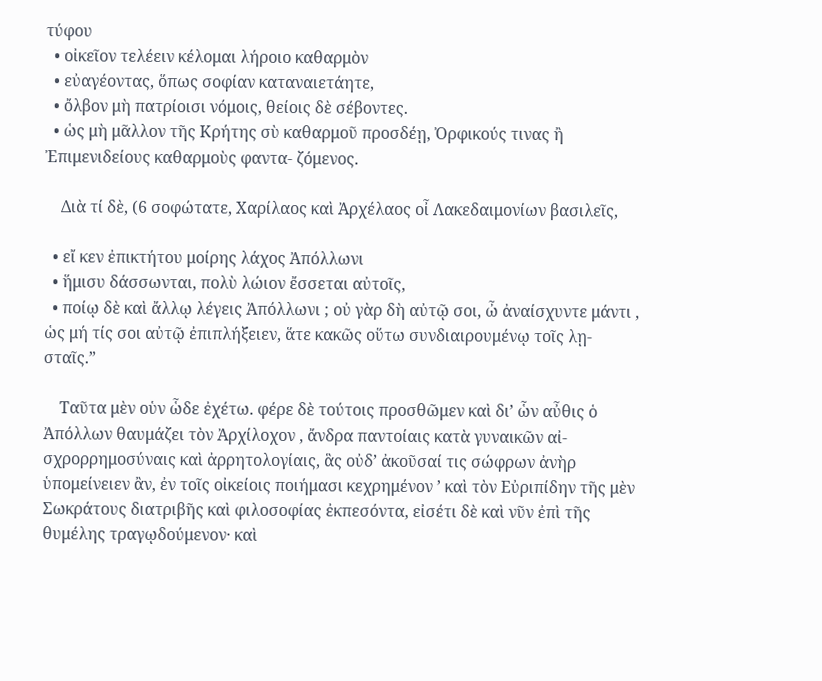τύφου
  • οἰκεῖον τελέειν κέλομαι λήροιο καθαρμὸν
  • εὐαγέοντας, ὅπως σοφίαν καταναιετάητε,
  • ὄλβον μὴ πατρίοισι νόμοις, θείοις δὲ σέβοντες.
  • ὡς μὴ μᾶλλον τῆς Κρήτης σὺ καθαρμοῦ προσδέῃ, Ὀρφικούς τινας ἢ Ἐπιμενιδείους καθαρμοὺς φαντα- ζόμενος.

    Διὰ τί δὲ, (6 σοφώτατε, Χαρίλαος καὶ Ἀρχέλαος οἶ Λακεδαιμονίων βασιλεῖς,

  • εἴ κεν ἐπικτήτου μοίρης λάχος Ἀπόλλωνι
  • ἥμισυ δάσσωνται, πολὺ λώιον ἔσσεται αὐτοῖς,
  • ποίῳ δὲ καὶ ἄλλῳ λέγεις Ἀπόλλωνι ; οὐ γὰρ δὴ αὐτῷ σοι, ὦ ἀναίσχυντε μάντι , ὡς μή τίς σοι αὐτῷ ἐπιπλήξειεν, ἅτε κακῶς οὕτω συνδιαιρουμένῳ τοῖς λῃ- σταῖς.”

    Ταῦτα μὲν οὑν ὧδε ἐχέτω. φέρε δὲ τούτοις προσθῶμεν καὶ δι’ ὧν αὖθις ὁ Ἀπόλλων θαυμάζει τὸν Ἀρχίλοχον , ἄνδρα παντοίαις κατὰ γυναικῶν αἰ- σχρορρημοσύναις καὶ ἀρρητολογίαις, ἃς οὐδ’ ἀκοῦσαί τις σώφρων ἀνὴρ ὑπομείνειεν ἂν, ἐν τοῖς οἰκείοις ποιήμασι κεχρημένον ’ καὶ τὸν Εὐριπίδην τῆς μὲν Σωκράτους διατριβῆς καὶ φιλοσοφίας ἐκπεσόντα, εἰσέτι δὲ καὶ νῦν ἐπὶ τῆς θυμέλης τραγῳδούμενον· καὶ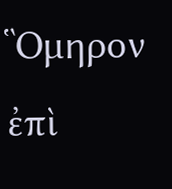Ὃμηρον ἐπὶ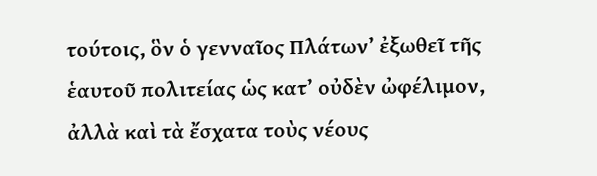τούτοις, ὃν ὁ γενναῖος Πλάτων’ ἐξωθεῖ τῆς ἑαυτοῦ πολιτείας ὡς κατ’ οὐδὲν ὠφέλιμον, ἀλλὰ καὶ τὰ ἔσχατα τοὺς νέους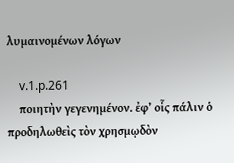λυμαινομένων λόγων

    v.1.p.261
    ποιητὴν γεγενημένον. ἐφ’ οἷς πάλιν ὁ προδηλωθεὶς τὸν χρησμῳδὸν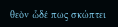θεὸν ὧδέ πως σκώπτει